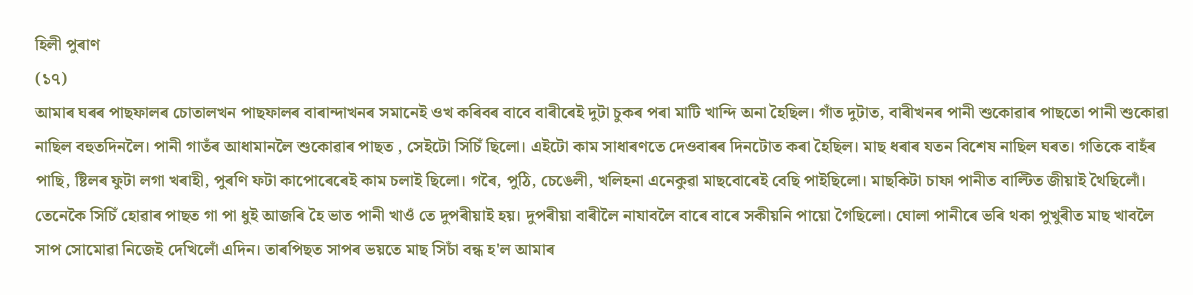হিলী পুৰাণ
(১৭)
আমাৰ ঘৰৰ পাছফালৰ চোতালখন পাছফালৰ বাৰান্দাখনৰ সমানেই ওখ কৰিবৰ বাবে বাৰীৰেই দুটা চুকৰ পৰা মাটি খান্দি অনা হৈছিল। গাঁত দুটাত, বাৰীখনৰ পানী শুকোৱাৰ পাছতো পানী শুকোৱা নাছিল বহুতদিনলৈ। পানী গাতঁৰ আধামানলৈ শুকোৱাৰ পাছত , সেইটো সিচিঁ ছিলো। এইটো কাম সাধাৰণতে দেওবাৰৰ দিনটোত কৰা হৈছিল। মাছ ধৰাৰ যতন বিশেষ নাছিল ঘৰত। গতিকে বাহঁৰ পাছি, ষ্টিলৰ ফুটা লগা খৰাহী, পুৰণি ফটা কাপোৰেৰেই কাম চলাই ছিলো। গৰৈ, পুঠি, চেঙেলী, খলিহনা এনেকুৱা মাছবোৰেই বেছি পাইছিলো। মাছকিটা চাফা পানীত বাল্টিত জীয়াই থৈছিলোঁ। তেনেকৈ সিচিঁ হোৱাৰ পাছত গা পা ধুই আজৰি হৈ ভাত পানী খাওঁ তে দুপৰীয়াই হয়। দুপৰীয়া বাৰীলৈ নাযাবলৈ বাৰে বাৰে সকীয়নি পায়ো গৈছিলো। ঘোলা পানীৰে ভৰি থকা পুখুৰীত মাছ খাবলৈ সাপ সোমোৱা নিজেই দেখিলোঁ এদিন। তাৰপিছত সাপৰ ভয়তে মাছ সিচাঁ বন্ধ হ'ল আমাৰ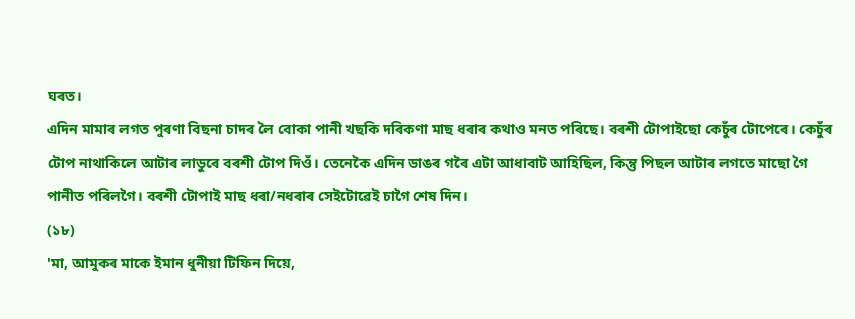ঘৰত।
এদিন মামাৰ লগত পুৰণা বিছনা চাদৰ লৈ বোকা পানী খছকি দৰিকণা মাছ ধৰাৰ কথাও মনত পৰিছে। বৰশী টোপাইছো কেচুঁৰ টোপেৰে। কেচুঁৰ টোপ নাথাকিলে আটাৰ লাডুৰে বৰশী টোপ দিওঁ। তেনেকৈ এদিন ডাঙৰ গৰৈ এটা আধাবাট আহিছিল, কিন্তু পিছল আটাৰ লগতে মাছো গৈ পানীত পৰিলগৈ। বৰশী টোপাই মাছ ধৰা/নধৰাৰ সেইটোৱেই চাগৈ শেষ দিন।
(১৮)
'মা, আমুকৰ মাকে ইমান ধুনীয়া টিফিন দিয়ে,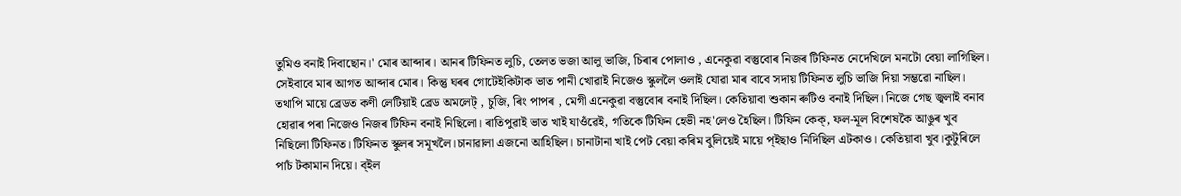তুমিও বনাই দিবাছোন।' মোৰ আব্দাৰ। আনৰ টিফিনত লুচি, তেলত ভজা আলু ভাজি, চিৰাৰ পোলাও , এনেকুৱা বস্তুবোৰ নিজৰ টিফিনত নেদেখিলে মনটো বেয়া লাগিছিল। সেইবাবে মাৰ আগত আব্দাৰ মোৰ। কিন্তু ঘৰৰ গোটেইকিটাক ভাত পানী খোৱাই নিজেও স্কুললৈ ওলাই যোৱা মাৰ বাবে সদায় টিফিনত লুচি ভাজি দিয়া সম্ভৱো নাছিল। তথাপি মায়ে ব্ৰেডত কণী লেটিয়াই ব্ৰেড অমলেট্ , চুজি, ৰিং পাপৰ , মেগী এনেকুৱা বস্তুবোৰ বনাই দিছিল। কেতিয়াবা শুকান ৰুটিও বনাই দিছিল। নিজে গেছ জ্বলাই বনাব হোৱাৰ পৰা নিজেও নিজৰ টিফিন বনাই নিছিলো। ৰাতিপুৱাই ভাত খাই যাওঁৱেই, গতিকে টিফিন হেভী নহ'লেও হৈছিল। টিফিন কেক্, ফল-মূল বিশেষকৈ আঙুৰ খুব নিছিলো টিফিনত। টিফিনত স্কুলৰ সমূখলৈ।চানাৱালা এজনো আহিছিল। চানাটানা খাই পেট বেয়া কৰিম বুলিয়েই মায়ে প্ইছাও নিদিছিল এটকাও। কেতিয়াবা খুব।কুটুৰিলে পাচঁ টকামান দিয়ে। ব্ইল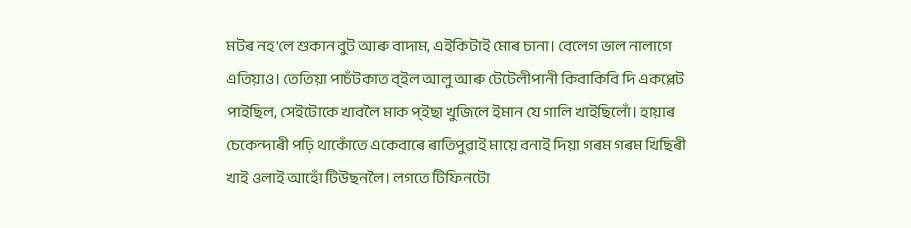মটৰ নহ'লে শুকান বুট আৰু বাদাম, এইকিটাই মোৰ চানা। বেলেগ ভাল নালাগে এতিয়াও। তেতিয়া পাচঁটকাত ব্ইল আলু আৰু টেটেলীপানী কিবাকিবি দি একপ্লেট পাইছিল, সেইটোকে খাবলৈ মাক প্ইছা খুজিলে ইমান যে গালি খাইছিলোঁ। হায়াৰ চেকেন্দাৰী পঢ়ি থাকোঁতে একেবাৰে ৰাতিপুৱাই মায়ে বনাই দিয়া গৰম গৰম খিছিৰী খাই ওলাই আহোঁ টিউছনলৈ। লগতে টিফিনটো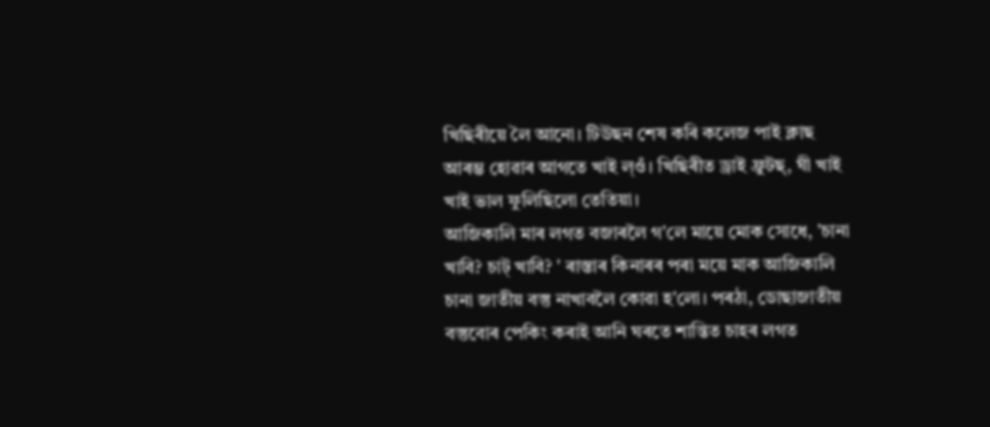খিছিৰীয়ে লৈ আনো। টিউছন শেষ কৰি কলেজ পাই ক্লাছ আৰম্ভ হোৱাৰ আগতে খাই ল্ওঁ। খিছিৰীত ড্ৰাই ফ্ৰুটছ্, ঘী খাই খাই ভাল ফুলিছিলো তেতিয়া।
আজিকালি মাৰ লগত বজাৰলৈ গ'লে মায়ে মোক সোধে, 'চানা খাবি? চাট্ খাবি? ' ৰাস্তাৰ কিনাৰৰ পৰা ময়ে মাক আজিকালি চানা জাতীয় বস্তু নাখাবলৈ কোৱা হ'লো। পৰঠা, ডোছাজাতীয় বস্তুবোৰ পেকিং কৰাই আনি ঘৰতে শান্তিত চাহৰ লগত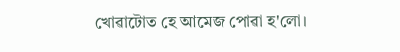খোৱাটোত হে আমেজ পোৱা হ'লো।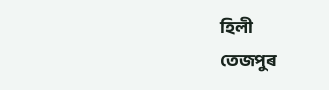হিলী
তেজপুৰ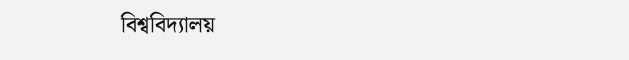বিশ্ববিদ্যালয়